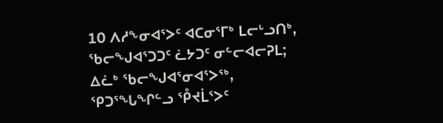10 ᐱᓱᖕᓂᐊᕐᐳᑦ ᐊᑕᓂᕐᒥᒃ ᒪᓕᒡᓗᑎᒃ, ᖃᓕᖑᐊᕐᑐᑐᑦ ᓛᔭᑐᑦ ᓂᓪᓕᐊᓕᕈᒪ; ᐃᓛᒃ ᖃᓕᖑᐊᕐᓂᐊᕐᐳᖅ, ᕿᑐᕐᖓᖏᓪᓗ ᕾᔪᒫᕐᐳᑦ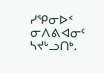ᓯᕿᓂᐅᑉ ᓂᐱᕕᐊᓂᑦ ᓴᔪᒡᓗᑎᒃ.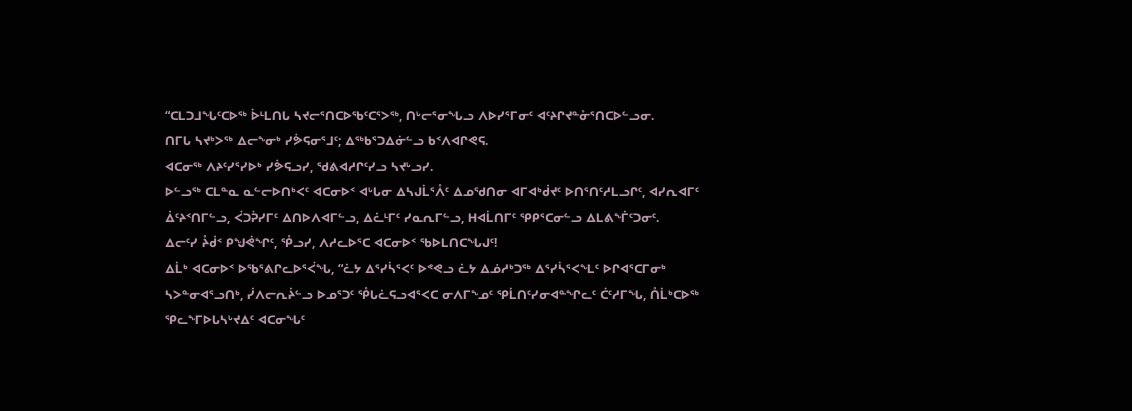“ᑕᒪᑐᒧᖓᑦᑕᐅᖅ ᐆᒻᒪᑎᒐ ᓴᔪᓕᕐᑎᑕᐅᖃᑦᑕᕐᐳᖅ, ᑎᒡᓕᕐᓂᖓᓗ ᐱᐅᓯᕐᒥᓂᑦ ᐊᑦᔨᒋᔪᓐᓁᕐᑎᑕᐅᓪᓗᓂ.
ᑎᒥᒐ ᓴᔪᒃᐳᖅ ᐃᓕᖕᓂᒃ ᓯᕘᕋᓂᕐᒧᑦ; ᐃᖅᑲᕐᑐᐃᓃᓪᓗ ᑲᑉᐱᐊᒋᕙᕋ.
ᐊᑕᓂᖅ ᐱᔨᑦᓯᕐᓯᐅᒃ ᓯᕘᕋᓗᓯ, ᖁᕕᐊᓱᒋᑦᓯᓗ ᓴᔪᒡᓗᓯ.
ᐅᓪᓗᖅ ᑕᒪᓐᓇ ᓇᓪᓕᐅᑎᒃᐸᑦ ᐊᑕᓂᐅᑉ ᐊᒡᒐᓂ ᐃᓴᒍᒫᕐᐰᑦ ᐃᓄᖁᑎᓂ ᐊᒥᐊᒃᑰᔪᑦ ᐅᑎᕐᑎᑦᓱᒪᓗᒋᑦ, ᐊᓯᕆᐊᒥᑦ ᐄᑦᔨᑉᑎᒥᓪᓗ, ᐹᑐᕉᓯᒥᑦ ᐃᑎᐅᐱᐊᒥᓪᓗ, ᐃᓛᒻᒥᑦ ᓯᓇᕆᒥᓪᓗ, ᕼᐊᒫᑎᒥᑦ ᕿᑭᕐᑕᓂᓪᓗ ᐃᒪᕕᖕᒦᑦᑐᓂᑦ.
ᐃᓕᑦᓯ ᔧᑰᑉ ᑭᖑᕚᖏᑦ, ᕾᓗᓯ, ᐱᓱᓚᐅᕐᑕ ᐊᑕᓂᐅᑉ ᖃᐅᒪᑎᑕᖓᒍᑦ!
ᐃᒫᒃ ᐊᑕᓂᐅᑉ ᐅᖃᕐᕕᒋᓚᐅᕐᐹᖓ, “ᓛᔭ ᐃᕐᓯᓵᕐᐸᑦ ᐅᕝᕙᓗ ᓛᔭ ᐃᓅᓱᒃᑐᖅ ᐃᕐᓯᓵᕐᐸᖕᒪᑦ ᐅᒋᐊᕐᑕᒥᓂᒃ ᓴᐳᓐᓂᐊᕐᓗᑎᒃ, ᓰᐱᓕᕆᔩᓪᓗ ᐅᓄᕐᑐᑦ ᕾᒐᓛᕋᓗᐊᕐᐸᑕ ᓂᐱᒥᖕᓄᑦ ᕿᒫᑎᑦᓯᓂᐊᓐᖏᓚᑦ ᑖᑦᓱᒥᖓ, ᑍᒫᒃᑕᐅᖅ ᕿᓚᖕᒥᐅᒐᓴᒡᔪᐃᑦ ᐊᑕᓂᖓᑦ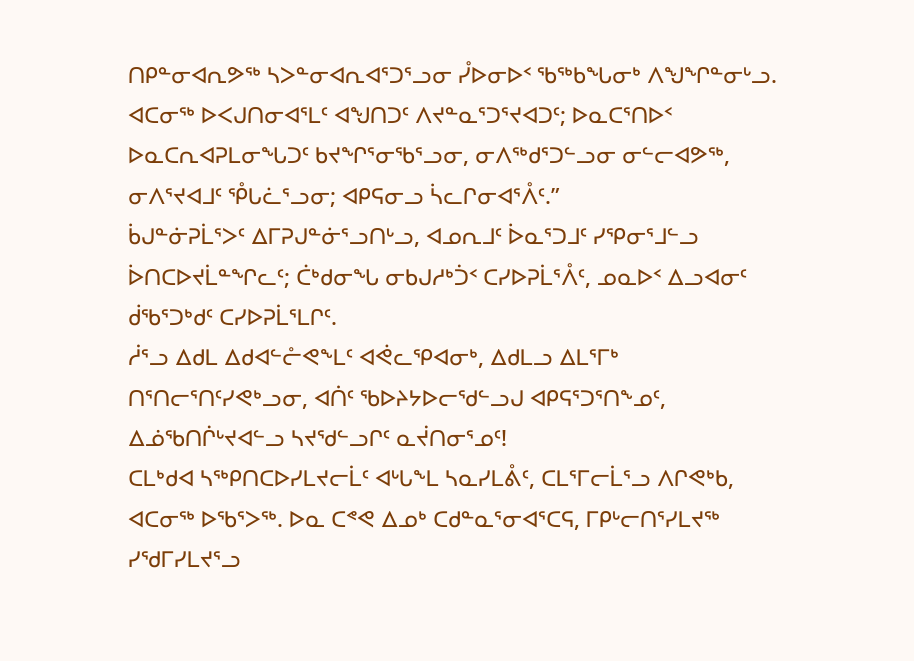ᑎᑭᓐᓂᐊᕆᕗᖅ ᓴᐳᓐᓂᐊᕆᐊᕐᑐᕐᓗᓂ ᓮᐅᓂᐅᑉ ᖃᖅᑲᖓᓂᒃ ᐱᖑᖏᓐᓂᒡᓗ.
ᐊᑕᓂᖅ ᐅᐸᒍᑎᓂᐊᕐᒪᑦ ᐊᖑᑎᑐᑦ ᐱᔪᓐᓇᕐᑐᕐᔪᐊᑐᑦ; ᐅᓇᑕᕐᑎᐅᑉ ᐅᓇᑕᕆᐊᕈᒪᓂᖓᑐᑦ ᑲᔪᖏᕐᓂᖃᕐᓗᓂ, ᓂᐱᖅᑯᕐᑐᓪᓗᓂ ᓂᓪᓕᐊᕗᖅ, ᓂᐱᕐᔪᐊᒧᑦ ᕾᒐᓛᕐᓗᓂ; ᐊᑭᕋᓂᓗ ᓵᓚᒋᓂᐊᕐᐰᑦ.”
ᑳᒍᓐᓃᕈᒫᕐᐳᑦ ᐃᒥᕈᒍᓐᓃᕐᓗᑎᒡᓗ, ᐊᓄᕆᒧᑦ ᐆᓇᕐᑐᒧᑦ ᓯᕿᓂᕐᒧᓪᓗ ᐆᑎᑕᐅᔪᒫᓐᖏᓚᑦ; ᑖᒃᑯᓂᖓ ᓂᑲᒍᓱᒃᑑᑉ ᑕᓯᐅᕈᒫᕐᐰᑦ, ᓄᓇᐅᑉ ᐃᓗᐊᓂᑦ ᑰᖃᕐᑐᒃᑯᑦ ᑕᓯᐅᕈᒫᕐᒪᒋᑦ.
ᓲᕐᓗ ᐃᑯᒪ ᐃᑯᐊᓪᓔᕙᖕᒪᑦ ᐊᕚᓚᕿᐊᓂᒃ, ᐃᑯᒪᓗ ᐃᒪᕐᒥᒃ ᑎᕐᑎᓕᕐᑎᑦᓯᕙᒃᓗᓂ, ᐊᑏᑦ ᖃᐅᔨᔭᐅᓕᖁᓪᓗᒍ ᐊᑭᕋᕐᑐᕐᑎᖕᓄᑦ, ᐃᓅᖃᑎᒌᒡᔪᐊᓪᓗ ᓴᔪᖁᓪᓗᒋᑦ ᓇᔫᑎᓂᕐᓄᑦ!
ᑕᒪᒃᑯᐊ ᓴᖅᑭᑎᑕᐅᓯᒪᔪᓕᒫᑦ ᐊᒡᒐᖕᒪ ᓴᓇᓯᒪᕔᑦ, ᑕᒪᕐᒥᓕᒫᕐᓗ ᐱᒋᕙᒃᑲ, ᐊᑕᓂᖅ ᐅᖃᕐᐳᖅ. ᐅᓇ ᑕᕝᕙ ᐃᓄᒃ ᑕᑯᓐᓇᕐᓂᐊᕐᑕᕋ, ᒥᑭᒡᓕᑎᕐᓯᒪᔪᖅ ᓯᖁᒥᓯᒪᔪᕐᓗ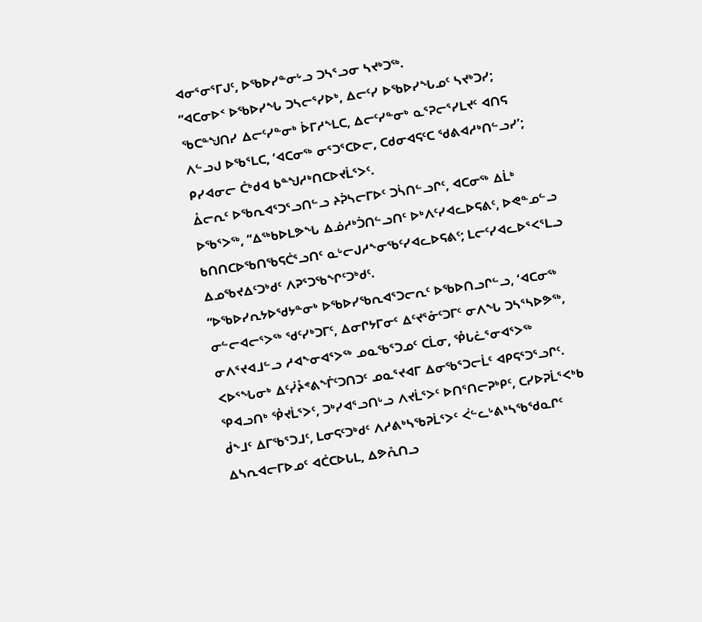ᐊᓂᕐᓂᕐᒥᒍᑦ, ᐅᖃᐅᓯᓐᓂᒡᓗ ᑐᓴᕐᓗᓂ ᓴᔪᒃᑐᖅ.
“ᐊᑕᓂᐅᑉ ᐅᖃᐅᓯᖓ ᑐᓴᓕᕐᓯᐅᒃ, ᐃᓕᑦᓯ ᐅᖃᐅᓯᖓᓄᑦ ᓴᔪᒃᑐᓯ; ᖃᑕᓐᖑᑎᓯ ᐃᓕᑦᓯᓐᓂᒃ ᐆᒥᓱᖕᒪᑕ, ᐃᓕᑦᓯᓐᓂᒃ ᓇᕐᕈᓕᕐᓯᒪᔪᑦ ᐊᑎᕋ ᐱᓪᓗᒍ ᐅᖃᕐᒪᑕ, ‘ᐊᑕᓂᖅ ᓂᕐᑐᕐᑕᐅᓕ, ᑕᑯᓂᐊᕋᑦᑕ ᖁᕕᐊᓱᒃᑎᓪᓗᓯ’; ᑭᓯᐊᓂᓕ ᑖᒃᑯᐊ ᑲᓐᖑᓱᒃᑎᑕᐅᔪᒫᕐᐳᑦ.
ᐂᓕᕆᑦ ᐅᖃᕆᐊᕐᑐᕐᓗᑎᓪᓗ ᔨᕉᓴᓕᒥᐅᑦ ᑐᓵᑎᓪᓗᒋᑦ, ᐊᑕᓂᖅ ᐃᒫᒃ ᐅᖃᕐᐳᖅ, “ᐃᖅᑲᐅᒪᕗᖓ ᐃᓅᓱᒃᑑᑎᓪᓗᑎᑦ ᐅᒃᐱᑦᓯᐊᓚᐅᕋᕕᑦ, ᐅᕙᓐᓄᓪᓗ ᑲᑎᑎᑕᐅᖃᑎᖃᕋᑖᕐᓗᑎᑦ ᓇᒡᓕᒍᓱᖕᓂᖃᑦᓯᐊᓚᐅᕋᕕᑦ; ᒪᓕᑦᓯᐊᓚᐅᕐᐸᕐᒪᓗ ᐃᓄᖃᔪᐃᑦᑐᒃᑯᑦ ᐱᕈᕐᑐᖃᖏᑦᑐᒃᑯᑦ.
“ᐅᖃᐅᓯᕆᔭᐅᖁᔭᓐᓂᒃ ᐅᖃᐅᓯᖃᕆᐊᕐᑐᓕᕆᑦ ᐅᖃᐅᑎᓗᒋᓪᓗ, ‘ᐊᑕᓂᖅ ᓂᓪᓕᐊᓕᕐᐳᖅ ᖁᑦᓯᒃᑐᒥᑦ, ᐃᓂᒋᔭᒥᓂᑦ ᐃᑦᔪᕐᓁᑦᑐᒥᑦ ᓂᐱᖓ ᑐᓴᕐᓴᐅᕗᖅ, ᓂᐱᕐᔪᐊᒧᓪᓗ ᓱᐊᖕᓂᐊᕐᐳᖅ ᓄᓇᖃᕐᑐᓄᑦ ᑕᒫᓂ, ᕾᒐᓛᕐᓂᐊᕐᐳᖅ ᐸᐅᕐᖓᓂᒃ ᐃᑦᓰᔧᕝᕕᖕᒦᑦᑐᑎᑐᑦ ᓄᓇᕐᔪᐊᒥ ᐃᓂᖃᕐᑐᓕᒫᑦ ᐊᑭᕋᕐᑐᕐᓗᒋᑦ.
ᕿᐊᓗᑎᒃ ᕾᔪᒫᕐᐳᑦ, ᑐᒃᓯᐊᕐᓗᑎᒡᓗ ᐱᔪᒫᕐᐳᑦ ᐅᑎᕐᑎᓕᕈᒃᑭᑦ, ᑕᓯᐅᕈᒫᕐᐸᒃᑲ ᑰᖕᒧᑦ ᐃᒥᖃᕐᑐᒧᑦ, ᒪᓂᕋᑦᑐᒃᑯᑦ ᐱᓱᕕᒃᓴᖃᕈᒫᕐᐳᑦ ᐹᓪᓚᒡᕕᒃᓴᖃᖁᓇᒋᑦ ᐃᓴᕆᐊᓕᒥᐅᓄᑦ ᐊᑖᑕᐅᒐᒪ, ᐃᕗᕅᑎᓗ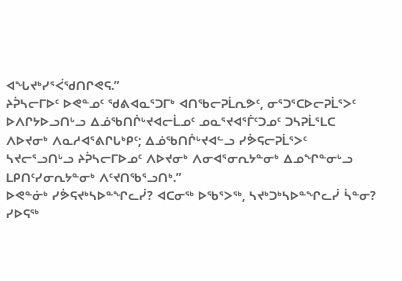ᐊᖓᔪᒃᓯᕐᐹᖁᑎᒋᕙᕋ.”
ᔨᕉᓴᓕᒥᐅᑦ ᐅᕙᓐᓄᑦ ᖁᕕᐊᓇᕐᑐᒥᒃ ᐊᑎᖃᓕᕈᒫᕆᕗᑦ, ᓂᕐᑐᕐᑕᐅᓕᕈᒫᕐᐳᑦ ᐅᐱᒋᔭᐅᓗᑎᒡᓗ ᐃᓅᖃᑎᒌᒡᔪᐊᓕᒫᓄᑦ ᓄᓇᕐᔪᐊᕐᒦᑦᑐᓄᑦ ᑐᓴᕈᒫᕐᒪᑕ ᐱᐅᔪᓂᒃ ᐱᓇᓱᐊᕐᕕᒋᒐᒃᑭᑦ; ᐃᓅᖃᑎᒌᒡᔪᐊᓪᓗ ᓯᕘᕋᓕᕈᒫᕐᐳᑦ ᓴᔪᓕᕐᓗᑎᒡᓗ ᔨᕉᓴᓕᒥᐅᓄᑦ ᐱᐅᔪᓂᒃ ᐱᓂᐊᕐᓂᕆᔭᓐᓂᒃ ᐃᓄᖏᓐᓂᒡᓗ ᒪᑭᑎᑦᓯᓂᕆᔭᓐᓂᒃ ᐱᑦᔪᑎᖃᕐᓗᑎᒃ.”
ᐅᕙᓐᓃᒃ ᓯᕘᕋᔪᒃᓴᐅᓐᖏᓚᓰ? ᐊᑕᓂᖅ ᐅᖃᕐᐳᖅ, ᓴᔪᒃᑐᒃᓴᐅᓐᖏᓚᓰ ᓵᓐᓂ? ᓯᐅᕋᖅ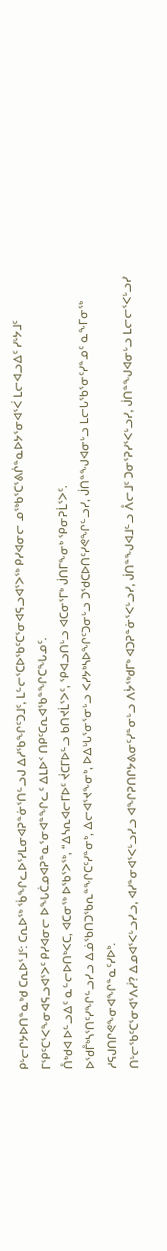ᑭᒡᓕᒋᔭᐅᑎᓐᓇᒃᑯ ᑕᕆᐅᕐᒧᑦ: ᑕᕆᐅᖅ ᖄᖏᓚᐅᕐᓯᒪᓂᐊᕈᓐᓃᕐᑎᓪᓗᒍ ᐃᓱᖃᖏᑦᑐᒧᑦ, ᒪᓪᓕᕐᑕᐅᖃᑦᑕᕐᓂᐊᕋᓗᐊᕐᐳᖅ ᑭᓯᐊᓂᓕ ᓄᖅᑲᕐᑕᕐᕕᒌᓐᓇᐅᔭᕐᓂᐊᕐᐹ ᒪᓕᐊᓗᐃᑦ ᓯᒡᔭᒧᑦ ᒥᕿᑦᑕᕐᐸᖕᓂᐊᕋᓗᐊᕐᐳᑦ ᑭᓯᐊᓂᓕ ᐅᖓᑖᓄᐊᕈᓐᓇᕐᓂᐊᓐᖏᓚᑦ ᐃᒪᐅᑉ ᑎᑭᑦᑕᕆᐊᖃᓐᖏᑕᖓᓄᑦ.
ᑍᒃᑯᐊ ᐅᓪᓗᐃᑦ ᓇᓪᓕᐅᑎᒃᐸᑕ, ᐊᑕᓂᖅ ᐅᖃᕐᐳᖅ, “ᐃᓴᕆᐊᓕᒥᐅᑦ ᔫᑕᒥᐅᓪᓗ ᑲᑎᔪᒫᕐᐳᑦ, ᕿᐊᓗᑎᒡᓗ ᐊᑕᓂᕐᒥᒃ ᒎᑎᒥᖕᓂᒃ ᕿᓂᕈᒫᕐᐳᑦ.
ᐅᖁᒤᒃᓴᕐᑎᑦᓯᖏᓪᓗᓯᓗ ᐃᓅᖃᑎᑐᖃᕆᓐᖏᑕᑦᓯᓐᓂᒃ, ᐃᓕᐊᕐᔪᖕᓂᒃ, ᐅᐃᒡᒐᕐᓂᕐᓂᒡᓗ ᐸᓯᔭᒃᓴᐅᖏᑦᑐᓂᒡᓗ ᑐᖁᑕᐅᑎᑦᓯᕙᖏᓪᓗᓯ, ᒎᑎᓐᖑᐊᓂᒡᓗ ᒪᓕᒐᖃᕐᓂᑦᓯᓐᓄᑦ ᓇᖕᒥᓂᖅ ᓱᕋᒍᑎᒋᕙᖕᓂᐊᖏᓐᓇᑦᓯᐅᒃ.
ᑎᒡᓕᖃᑦᑕᕐᓂᐊᕐᐱᓰ? ᐃᓄᐊᕐᐸᒡᓗᓯᓗ, ᐊᓯᓐᓂᐊᕐᐸᒡᓗᓯᓗ ᐊᖏᕈᑎᒋᔭᕕᓂᑦᓯᓐᓂᒡᓗ ᐱᔮᖅᑯᒥᒃ ᐊᑐᕈᓐᓃᕐᐸᒡᓗᓯ, ᒎᑎᓐᖑᐊᒧᓪᓗ ᐰᓕᒧᑦ ᑐᓂᕐᕈᓯᕐᐸᒡᓗᓯ, ᒎᑎᓐᖑᐊᓂᒡᓗ ᒪᓕᓕᕐᐸᒡᓗᓯ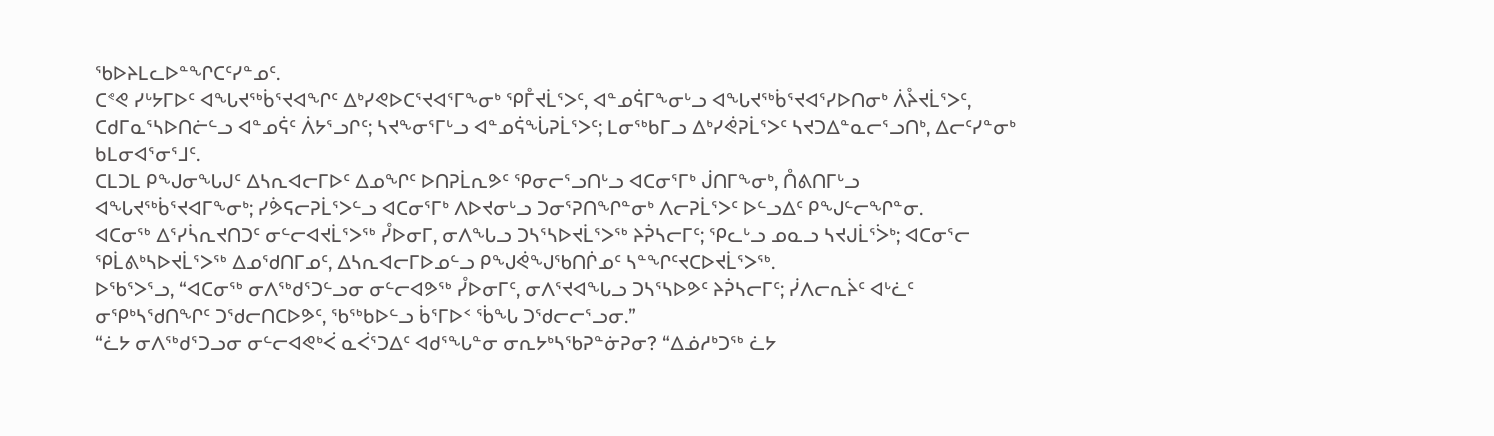ᖃᐅᔨᒪᓚᐅᓐᖏᑕᑦᓯᓐᓄᑦ.
ᑕᕝᕙ ᓯᒡᔭᒥᐅᑦ ᐊᖓᔪᖅᑳᕐᔪᐊᖏᑦ ᐃᒃᓯᕙᐅᑕᕐᔪᐊᕐᒥᖕᓂᒃ ᕿᒤᔪᒫᕐᐳᑦ, ᐊᓐᓄᕌᒥᖕᓂᒡᓗ ᐊᖓᔪᖅᑳᕐᔪᐊᕐᓯᐅᑎᓂᒃ ᐲᔧᔪᒫᕐᐳᑦ, ᑕᑯᒥᓇᕐᓴᐅᑎᓖᓪᓗ ᐊᓐᓄᕌᑦ ᐲᔭᕐᓗᒋᑦ; ᓴᔪᖕᓂᕐᒥᒡᓗ ᐊᓐᓄᕌᖔᕈᒫᕐᐳᑦ; ᒪᓂᖅᑲᒥᓗ ᐃᒃᓯᕚᕈᒫᕐᐳᑦ ᓴᔪᑐᐃᓐᓇᓕᕐᓗᑎᒃ, ᐃᓕᑦᓯᓐᓂᒃ ᑲᒪᓂᐊᕐᓂᕐᒧᑦ.
ᑕᒪᑐᒪ ᑭᖑᓂᖓᒍᑦ ᐃᓴᕆᐊᓕᒥᐅᑦ ᐃᓄᖏᑦ ᐅᑎᕈᒫᕆᕗᑦ ᕿᓂᓕᕐᓗᑎᒡᓗ ᐊᑕᓂᕐᒥᒃ ᒎᑎᒥᖕᓂᒃ, ᑍᕕᑎᒥᒡᓗ ᐊᖓᔪᖅᑳᕐᔪᐊᒥᖕᓂᒃ; ᓯᕘᕋᓕᕈᒫᕐᐳᓪᓗ ᐊᑕᓂᕐᒥᒃ ᐱᐅᔪᓂᒡᓗ ᑐᓂᕐᕈᑎᖏᓐᓂᒃ ᐱᓕᕈᒫᕐᐳᑦ ᐅᓪᓗᐃᑦ ᑭᖑᓪᓕᖏᓐᓂ.
ᐊᑕᓂᖅ ᐃᕐᓯᓵᕆᔪᑎᑐᑦ ᓂᓪᓕᐊᔪᒫᕐᐳᖅ ᓮᐅᓂᒥ, ᓂᐱᖓᓗ ᑐᓴᕐᓴᐅᔪᒫᕐᐳᖅ ᔨᕉᓴᓕᒥᑦ; ᕿᓚᒡᓗ ᓄᓇᓗ ᓴᔪᒍᒫᕐᐴᒃ; ᐊᑕᓂᕐᓕ ᕿᒫᕕᒃᓴᐅᔪᒫᕐᐳᖅ ᐃᓄᖁᑎᒥᓄᑦ, ᐃᓴᕆᐊᓕᒥᐅᓄᓪᓗ ᑭᖑᕚᖑᖃᑎᒌᓄᑦ ᓴᓐᖏᑦᔪᑕᐅᔪᒫᕐᐳᖅ.
ᐅᖃᕐᐳᕐᓗ, “ᐊᑕᓂᖅ ᓂᐱᖅᑯᕐᑐᓪᓗᓂ ᓂᓪᓕᐊᕗᖅ ᓮᐅᓂᒥᑦ, ᓂᐱᕐᔪᐊᖓᓗ ᑐᓴᕐᓴᐅᕗᑦ ᔨᕉᓴᓕᒥᑦ; ᓰᐱᓕᕆᔩᑦ ᐊᒡᓛᑦ ᓂᕿᒃᓴᖁᑎᖏᑦ ᑐᖁᓕᑎᑕᐅᕗᑦ, ᖃᖅᑲᐅᓪᓗ ᑳᕐᒥᐅᑉ ᖄᖓ ᑐᖁᓕᓕᕐᓗᓂ.”
“ᓛᔭ ᓂᐱᖅᑯᕐᑐᓗᓂ ᓂᓪᓕᐊᕙᒃᐹ ᓇᐹᕐᑐᐃᑦ ᐊᑯᕐᖓᓐᓂ ᓂᕆᔭᒃᓴᖃᕈᓐᓃᕈᓂ? “ᐃᓅᓱᒃᑐᖅ ᓛᔭ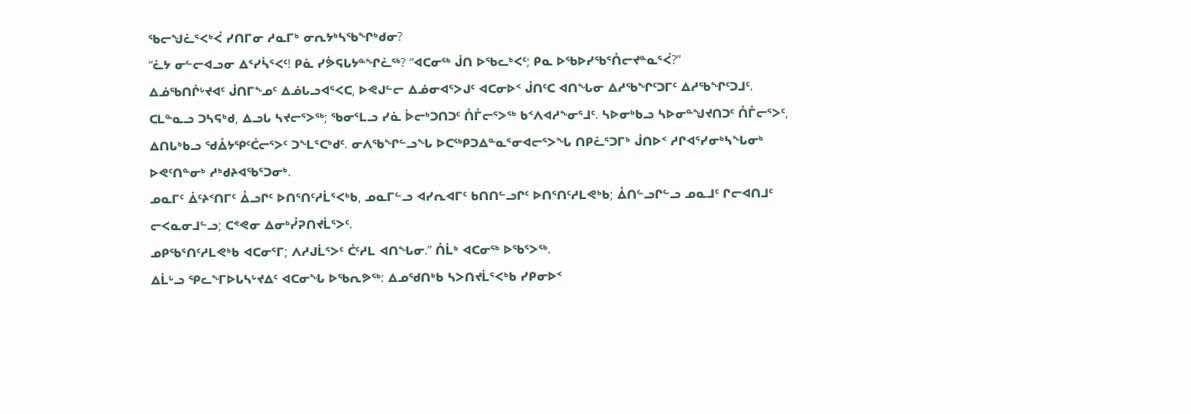ᖃᓕᖑᓛᕐᐸᒃᐹ ᓯᑎᒥᓂ ᓱᓇᒥᒃ ᓂᕆᔭᒃᓴᖃᖏᒃᑯᓂ?
“ᓛᔭ ᓂᓪᓕᐊᓗᓂ ᐃᕐᓯᓵᕐᐸᑦ! ᑭᓈ ᓯᕘᕋᒐᔭᓐᖏᓛᖅ? “ᐊᑕᓂᖅ ᒎᑎ ᐅᖃᓚᒃᐸᑦ; ᑭᓇ ᐅᖃᐅᓯᖃᕐᑍᓕᔪᓐᓇᕐᐹ?”
ᐃᓅᖃᑎᒌᒡᔪᐊᑦ ᒎᑎᒥᖕᓄᑦ ᐃᓅᒐᓗᐊᕐᐸᑕ, ᐅᕙᒍᓪᓕ ᐃᓅᓂᐊᕐᐳᒍᑦ ᐊᑕᓂᐅᑉ ᒎᑎᑦᑕ ᐊᑎᖓᓂ ᐃᓱᖃᖏᑦᑐᒥᑦ ᐃᓱᖃᖏᑦᑐᒧᑦ.
ᑕᒪᓐᓇᓗ ᑐᓴᕋᒃᑯ, ᐃᓗᒐ ᓴᔪᓕᕐᐳᖅ; ᖃᓂᕐᒪᓗ ᓯᓈ ᐆᓕᒃᑐᑎᑐᑦ ᑍᒤᓕᕐᐳᖅ ᑲᑉᐱᐊᓱᖕᓂᕐᒧᑦ. ᓴᐅᓂᒃᑲᓗ ᓴᐅᓂᓐᖑᔪᑎᑐᑦ ᑍᒤᓕᕐᐳᑦ, ᐃᑎᒐᒃᑲᓗ ᖁᐂᔭᕿᑦᑖᓕᕐᐳᑦ ᑐᖕᒪᕐᑕᒃᑯᑦ. ᓂᐱᖃᖏᓪᓗᖓ ᐅᑕᖅᑭᑐᐃᓐᓇᕐᓂᐊᓕᕐᐳᖓ ᑎᑭᓛᕐᑐᒥᒃ ᒎᑎᐅᑉ ᓱᒋᐊᕐᓯᓂᒃᓴᖓᓂᒃ ᐅᕙᑦᑎᓐᓂᒃ ᓱᒃᑯᔨᐊᖃᕐᑐᓂᒃ.
ᓄᓇᒥᑦ ᐄᑦᔨᑉᑎᒥᑦ ᐂᓗᒋᑦ ᐅᑎᕐᑎᑦᓱᒫᕐᐸᒃᑲ, ᓄᓇᒥᓪᓗ ᐊᓯᕆᐊᒥᑦ ᑲᑎᑎᓪᓗᒋᑦ ᐅᑎᕐᑎᑦᓱᒪᕙᒃᑲ; ᐂᑎᓪᓗᒋᓪᓗ ᓄᓇᒧᑦ ᒋᓕᐊᑎᒧᑦ ᓕᐸᓇᓂᒧᓪᓗ; ᑕᕝᕙᓂ ᐃᓂᒃᓮᕈᑎᔪᒫᕐᐳᑦ.
ᓄᑭᖃᕐᑎᑦᓱᒪᕙᒃᑲ ᐊᑕᓂᕐᒥ; ᐱᓱᒍᒫᕐᐳᑦ ᑖᑦᓱᒪ ᐊᑎᖓᓂ.” ᑍᒫᒃ ᐊᑕᓂᖅ ᐅᖃᕐᐳᖅ.
ᐃᒫᒡᓗ ᕿᓚᖕᒥᐅᒐᓴᒡᔪᐃᑦ ᐊᑕᓂᖓ ᐅᖃᕆᕗᖅ: ᐃᓄᖁᑎᒃᑲ ᓴᐳᑎᔪᒫᕐᐸᒃᑲ ᓯᑭᓂᐅᑉ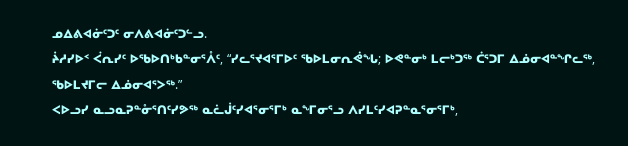ᓄᐃᕕᐊᓃᑦᑐᑦ ᓂᐱᕕᐊᓃᑦᑐᓪᓗ.
ᔩᓱᓯᐅᑉ ᐹᕆᓯᑦ ᐅᖃᐅᑎᒃᑲᓐᓂᕐᐰᑦ, “ᓯᓚᕐᔪᐊᕐᒥᐅᑦ ᖃᐅᒪᓂᕆᕚᖓ; ᐅᕙᓐᓂᒃ ᒪᓕᒃᑐᖅ ᑖᕐᑐᒥ ᐃᓅᓂᐊᓐᖏᓚᖅ, ᖃᐅᒪᔪᒥᓕ ᐃᓅᓂᐊᕐᐳᖅ.”
ᐸᐅᓗᓯ ᓇᓗᓇᕈᓐᓁᕐᑎᑦᓯᕗᖅ ᓇᓛᒎᑦᓯᐊᕐᓂᕐᒥᒃ ᓇᖕᒥᓂᕐᓗ ᐱᓯᒪᑦᓯᐊᕈᓐᓇᕐᓂᕐᒥᒃ,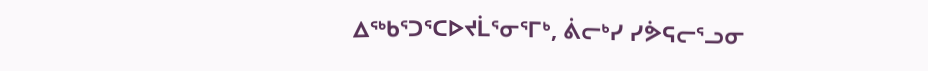ᐃᖅᑲᕐᑐᕐᑕᐅᔪᒫᕐᓂᕐᒥᒃ, ᕖᓕᒃᓯ ᓯᕘᕋᓕᕐᓗᓂ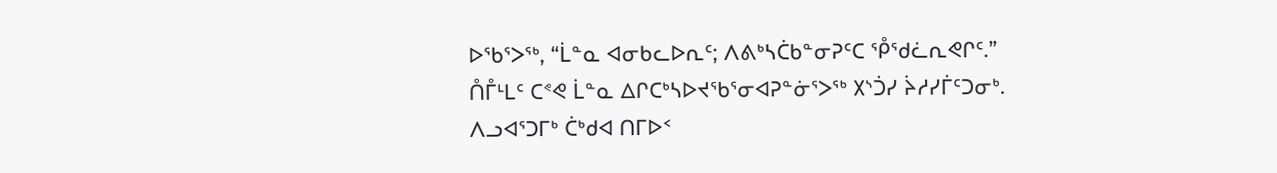ᐅᖃᕐᐳᖅ, “ᒫᓐᓇ ᐊᓂᑲᓚᐅᕆᑦ; ᐱᕕᒃᓴᑖᑲᓐᓂᕈᑦᑕ ᕾᖁᓛᕆᕙᒋᑦ.”
ᑍᒤᒻᒪᑦ ᑕᕝᕙ ᒫᓐᓇ ᐃᒋᑕᒃᓴᐅᔪᖃᕐᓂᐊᕈᓐᓃᕐᐳᖅ ᙭ᔅᑑᓯ ᔩᓱᓯᒦᑦᑐᓂᒃ.
ᐱᓗᐊᕐᑐᒥᒃ ᑖᒃᑯᐊ ᑎᒥᐅᑉ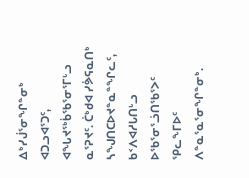ᐃᒃᓯᒎᕐᓂᖏᓐᓂᒃ ᐊᑐᓗᐊᕐᑐᑦ, ᐊᖓᔪᖅᑳᖃᕐᓂᕐᒥᒡᓗ ᓇᕐᕈᔪᑦ. ᑖᒃᑯᐊ ᓯᕘᕋᓇᑎᒃ ᓴᖑᑎᑕᐅᔪᓐᓇᓐᖏᓚᑦ, ᑲᑉᐱᐊᓱᒐᑎᒡᓗ ᐅᖃᕐᓂᕐᓘᑎᖃᕐᐳᑦ ᕿᓚᖕᒥᐅᑦ ᐱᓐᓇᕐᓇᕐᓂᖏᓐᓂᒃ.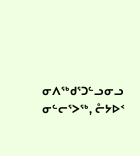ᓂᐱᖅᑯᕐᑐᓪᓗᓂᓗ ᓂᓪᓕᕐᐳᖅ, ᓔᔭᐅᑉ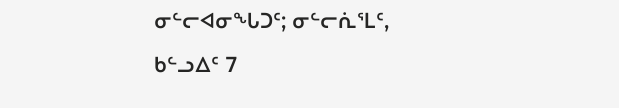ᓂᓪᓕᐊᓂᖓᑐᑦ; ᓂᓪᓕᕇᕐᒪᑦ, ᑲᓪᓗᐃᑦ 7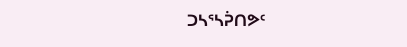ᑐᓴᕐᓴᕉᑎᕗᑦ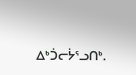ᐃᒃᑑᓕᔮᕐᓗᑎᒃ.